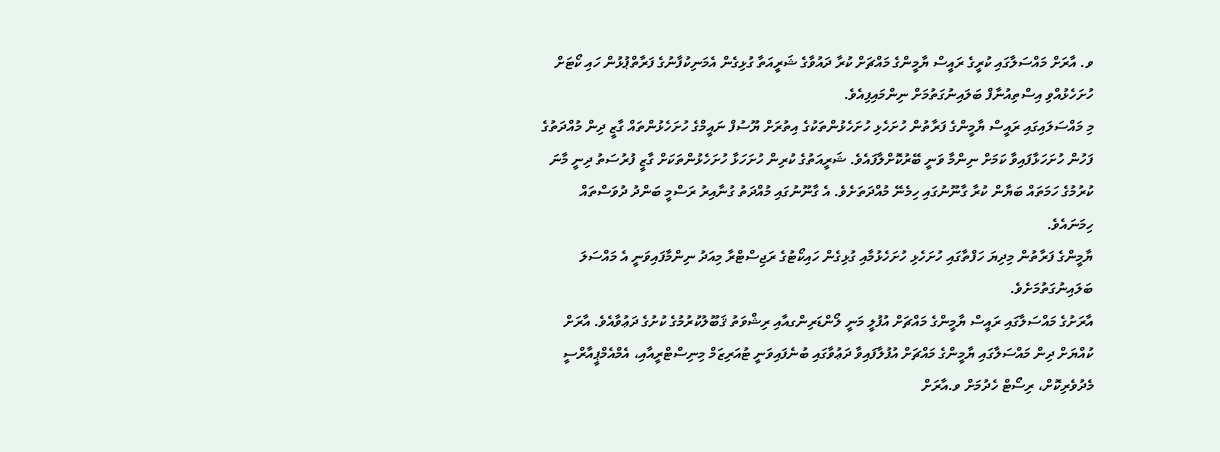ވ. އާރަށް މައްސަލާގައި ކުރީގެ ރައީސް ޔާމީންގެ މައްޗަށް ކުރާ ދައުވާގެ ޝަރީއަތާ ގުޅިގެން އެމަނިކުފާނުގެ ފަރާތްޕުޅުން ހައި ކޯޓަށް ހުށަހެޅުއްވި އިސްތިއުނާފް ބަލައިނުގަތުމަށް ނިންމައިފިއެވެ.
މި މައްސަލައިގައި ރައީސް ޔާމީންގެ ފަރާތުން ހުށަހެޅި ހުށަހެޅުންތަކުގެ އިތުރަށް ޔޫސުފް ނައީމްގެ ހުށަހެޅުންތައް ގާޒީ ދިން މުއްދަތުގެ ފަހުން ހުށަހަޅާފައިވާ ކަމަށް ނިންމާ ވަނީ ބޭރުކޮށްލާފައެވެ. ޝަރީއަތުގެ ކުރިން ހުށަހަޅާ ހުށަހެޅުންތަކަށް ގާޒީ ފުރުސަތު ދިނީ މާނަ ކުރުމުގެ ހަމަތައް ބަޔާން ކުރާ ގާނޫނުގައި ހިމެނޭ މުއްދަތަށެވެ. އެ ގާނޫނުގައި މުއްދަތު ގުނާއިރު ރަސްމީ ބަންދު ދުވަސްތައް ހިމަނައެވެ.
ޔާމީންގެ ފަރާތުން މިދިޔަ ހަފްތާގައި ހުށަހެޅި ހުށަހެޅުމާއި ގުޅިގެން ހައިކޯޓުގެ ރަޖިސްޓްރާ މިއަދު ނިންމާފައިވަނީ އެ މައްސަލަ ބަލައިނުގަތުމަށެވެ.
އާރަށުގެ މައްސަލާގައި ރައީސް ޔާމީންގެ މައްޗަށް އުފުލީ މަނީ ލޯންޑަރިންގއާއި ރިޝްވަތު ޤަބޫލުކުރުމުގެ ކުށުގެ ދަޢުވާއެވެ. އާރަށް ކުއްޔަށް ދިން މައްސަލާގައި ޔާމީންގެ މައްޗަށް އުފުލާފައިވާ ދަޢުވާގައި ބުނެފައިވަނީ ޓުއަރިޒަމް މިނިސްޓްރީއާއި، އެމްއެމްޕީއާރްސީ މެދުވެރިކޮށް، ރިސޯޓް ހެދުމަށް ވ.އާރަށް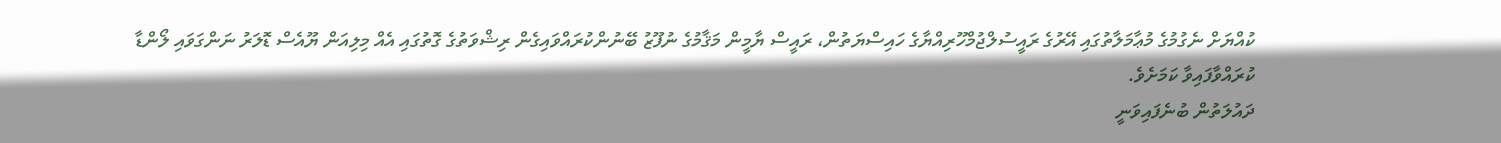ކުއްޔަށް ނެގުމުގެ މުޢާމަލާތުގައި އޭރުގެ ރައީސުލްޖުމްހޫރިއްޔާގެ ހައިސްޔަތުން، ރައީސް ޔާމީން މަޤާމުގެ ނުފޫޒު ބޭނުންކުރައްވައިގެން ރިޝްވަތުގެ ގޮތުގައި އެއް މިލިއަން ޔޫއެސް ޑޮލަރު ނަންގަވައި ލޯންޑާ ކުރައްވާފައިވާ ކަމަށެވެ.
ދައުލަތުން ބުނެފައިވަނީ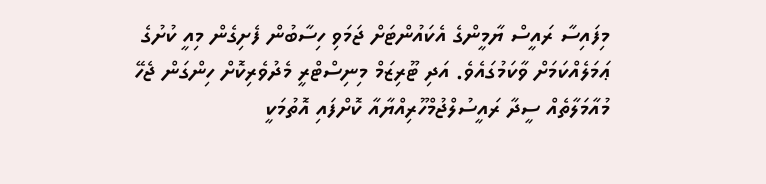މިފައިސާ ރައީސް ޔާމީންގެ އެކައުންޓަށް ޖަމަވި ހިސާބުން ފެށިގެން މިއީ ކުށުގެ ޢަމަލެއްކަމަށް ވާކަމުގައެވެ. އަދި ޓޫރިޒަމް މިނިސްޓްރީ މެދުވެރިކޮށް ހިންގަން ޖެހޭ މުއާމަލާތެއް ސީދާ ރައީސުލްޖުމްހޫރިއްޔާއާ ކޮށްފައި އޮތުމަކީ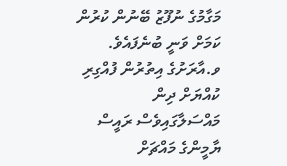މަގާމުގެ ނުފޫޒު ބޭނުން ކުރުން ކަމަށް ވަނީ ބުނެފައެވެ.
ވ.އާރަށުގެ އިތުރުން ފުއްގިރި ކުއްޔަށް ދިން މައްސަލާގައިވެސް ރައީސް ޔާމީންގެ މައްޗަށް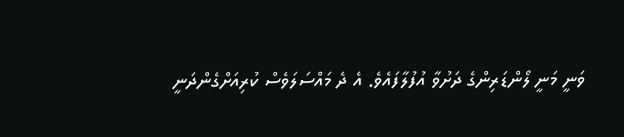ވަނީ މަނީ ލޯންޑަރިންގެ ދަށުވާ އުފުލާފައެވެ. އެ ދެ މައްސަލަވެސް ކުރިއަށްގެންދަނީ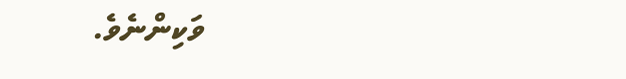ވަކިންނެވެ.